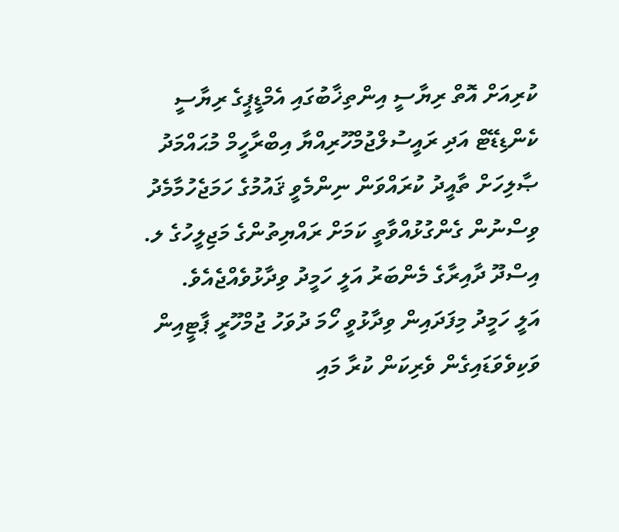ކުރިއަށް އޮތް ރިޔާސީ އިންތިޚާބުގައި އެމްޑީޕީގެ ރިޔާސީ ކެންޑިޑޭޓް އަދި ރައީސުލްޖުމްހޫރިއްޔާ އިބްރާހީމް މުޙައްމަދު ޞާލިހަށް ތާއީދު ކުރައްވަން ނިންމެވީ ޤައުމުގެ ހަމަޖެހުމާމެދު ވިސްނުން ގެންގުޅުއްވާތީ ކަމަށް ރައްޔިތުންގެ މަޖިލީހުގެ ލ. އިސްދޫ ދާއިރާގެ މެންބަރު އަލީ ހަމީދު ވިދާޅުވެއްޖެއެވެ.
އަލީ ހަމީދު މިފަދައިން ވިދާޅުވީ ހޯމަ ދުވަހު ޖުމްހޫރީ ޕާޓީއިން ވަކިވެވަޑައިގެން ވެރިކަން ކުރާ މައި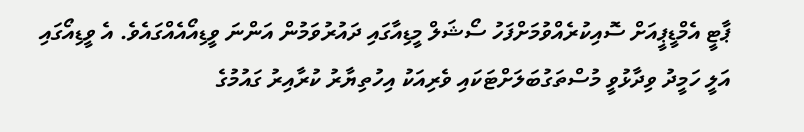ޕާޓީ އެމްޑީޕީއަށް ސޮއިކުރެއްވުމަށްފަހު ސޯޝަލް މީޑިއާގައި ދައުރުވަމުން އަންނަ ވީޑިއޯއެއްގައެވެ. އެ ވީޑިއޯގައި އަލީ ހަމީދު ވިދާޅުވީ މުސްތަގުބަލަށްޓަކައި ވެރިއަކު އިހުތިޔާރު ކުރާއިރު ގައުމުގެ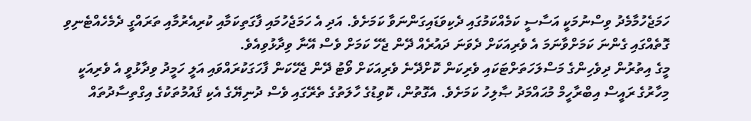ހަމަޖެހުމާމެދު ވިސްނުމަކީ އަސާސީ ކަމެއްކަމުގައި ދެކިވަޑައިގަންނަވާ ކަމަށެވެ. އަދި އެ ހަމަޖެހުމައި ފާގަތިކަމާއި ކުރިއެރުމާއި ތަރައްގީ ދެމެހެއްޓެނިވި ގޮތެއްގައި ގެންނަ ކަމަށްވާނަމަ އެ ވެރިއަކަށް ދެވަނަ ދައުރެއް ދޭން ޖެހޭ ކަމަށް ވެސް އޭނާ ވިދާޅުވިއެވެ.
މީގެ އިތުރުން ދިވެހިންގެ މަސްލަހަތަށްޓަކައި ވެރިކަން ކޮށްދޭނެ ވެރިއަކަށް ވޯޓު ދޭން ޖެހޭކަން ފާހަގަކުރައްވައި އަލީ ހަމީދު ވިދާޅުވީ އެ ވެރިއަކީ މިހާރުގެ ރައީސް އިބްރާހީމް މުޙައްމަދު ޞާލިހު ކަމަށެވެ. އެގޮތުން، ކޮވިޑުގެ ހާލަތުގެ ތެރޭގައި ވެސް ދުނިޔޭގެ އެކި ޤައުމުތަކުގެ އިގްތިސާދުތައް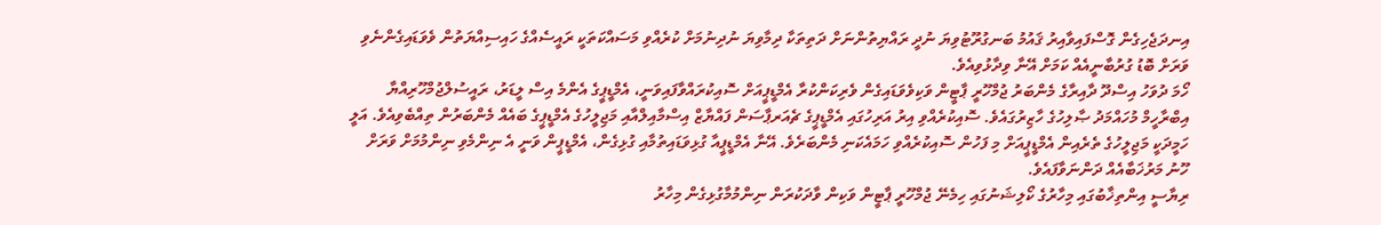އިނދަޖެހިގެން ގޮސްފައިވާއިރު ޤައުމު ބަނގުރޫޓުވިޔަ ނުދީ ރައްޔިތުންނަށް ދަތިތަކާ ދިމާވިޔަ ނުދިނުމަށް ކުރެއްވި މަސައްކަތަކީ ރައީސެއްގެ ހައިސިއްޔަތުން ވެވަޑައިގެންނެވި ވަރަށް ބޮޑު ގުރުބާނީއެއް ކަމަށް އޭނާ ވިދާޅުވިއެވެ.
ހޯމަ ދުވަހު އިސްދޫ ދާއިރާގެ މެންބަރު ޖުމްހޫރީ ޕާޓީން ވަކިވެވަޑައިގެން ވެރިކަންކުރާ އެމްޑީޕީއަށް ސޮއިކުރައްވާފައިވަނީ، އެމްޑީޕީގެ އެންމެ އިސް ލީޑަރު، ރައީސުލްޖުމްހޫރިއްޔާ އިބްރާހީމް މުހައްމަދު ޞާލިހުގެ ހާޒިރުގައެވެ. ސޮއިކުރެއްވި އިރު އަރިހުގައި އެމްޑީޕީގެ ޗެއަރޕާސަން ފައްޔާޒް އިސްމާއިލްއާއި މަޖިލީހުގެ އެމްޑީޕީގެ ބައެއް މެންބަރުން ތިއްބެވިއެވެ. އަލީ ހަމީދަކީ މަޖިލީހުގެ ތެރެއިން އެމްޑީޕީއަށް މި ފަހުން ސޮއިކުރެއްވި ހަމައެކަނި މެންބަރެވެ. އޭނާ އެމްޑީޕީއާ ގުޅިވަޑައިތުމާއި ގުޅިގެން، އެމްޑީޕީން ވަނީ އެ ނިންމެވި ނިންމުމަށް ވަރަށް ހޫނު މަރުޚަބާއެއް ދަންނަވާފައެވެ.
ރިޔާސީ އިންތިޚާބުގައި މިހާރުގެ ކޯލިޝަނުގައި ހިމެނޭ ޖުމްހޫރީ ޕާޓީން ވަކިން ވާދަކުރަން ނިންމުމާގުޅިގެން މިހާރު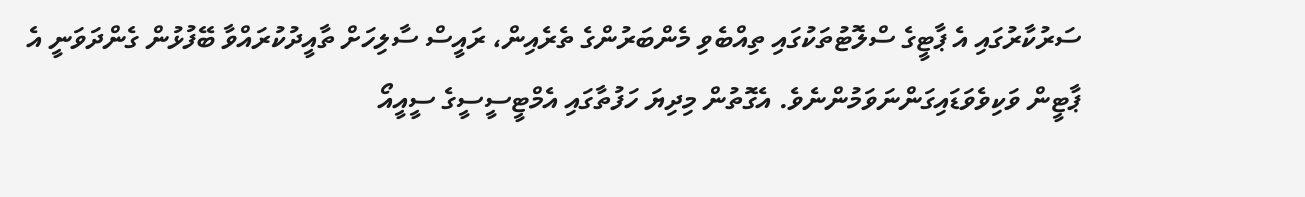ސަރުކާރުގައި އެ ޕާޓީގެ ސްލޮޓުތަކުގައި ތިއްބެވި މެންބަރުންގެ ތެރެއިން، ރައީސް ސާލިހަށް ތާއީދުކުރައްވާ ބޭފުޅުން ގެންދަވަނީ އެ ޕާޓީން ވަކިވެވަޑައިގަންނަވަމުންނެވެ. އެގޮތުން މިދިޔަ ހަފުތާގައި އެމްޓީސީސީގެ ސީއީއޯ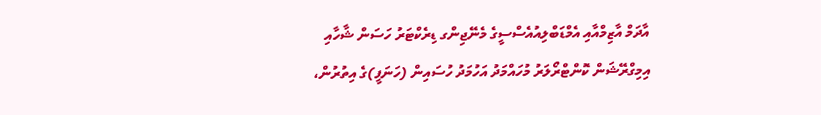އާދަމް އާޒިމްއާއި އެމްޑަބްލިއުއެސްސީގެ މެނޭޖިންގ ޑިރެކްޓަރު ހަސަން ޝާހާއި އިމިގްރޭޝަން ކޮންޓްރޯލަރު މުހައްމަދު އަހުމަދު ހުސައިން (ހަނަފީ)ގެ އިތުރުން،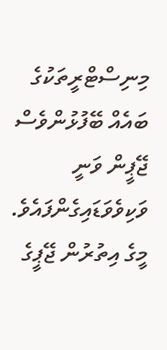މިނިސްޓްރީތަކުގެ ބައެއް ބޭފުޅުންވެސް ޖޭޕީން ވަނީ ވަކިވެވަޑައިގެންފައެވެ.
މީގެ އިތުރުން ޖޭޕީގެ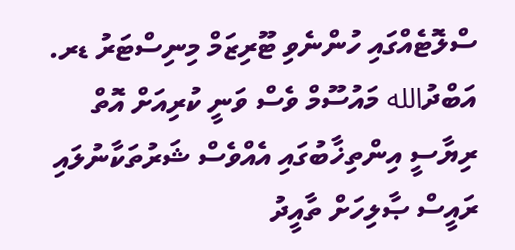ސްލޮޓެއްގައި ހުންނެވި ޓޫރިޒަމް މިނިސްޓަރު ޑރ. އަބްދުالله މައުސޫމް ވެސް ވަނީ ކުރިއަށް އޮތް ރިޔާސީ އިންތިޚާބުގައި އެއްވެސް ޝަރުތަކާނުލައި ރައީސް ޞާލިހަށް ތާއީދު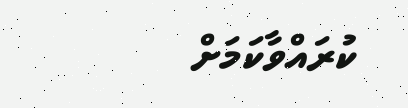ކުރައްވާކަމަށް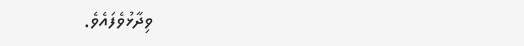ވިދާޅުވެފައެވެ.